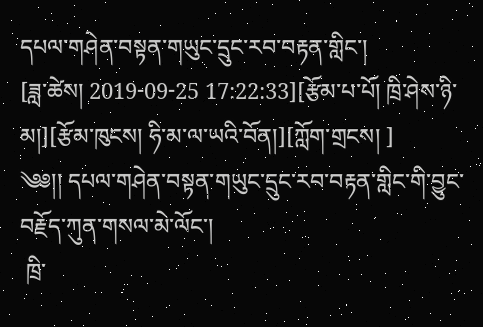དཔལ་གཤེན་བསྟན་གཡུང་དྲུང་རབ་བརྟན་གླིང་།
[ཟླ་ཚེས། 2019-09-25 17:22:33][རྩོམ་པ་པོ། ཁྲི་ཤེས་ཉི་མ།][རྩོམ་ཁུངས། ཧི་མ་ལ་ཡའི་བོན།][ཀློག་གྲངས། ]
༄༅།། དཔལ་གཤེན་བསྟན་གཡུང་དྲུང་རབ་བརྟན་གླིང་གི་བྱུང་བརྗོད་ཀུན་གསལ་མེ་ལོང་།
 ཁྲི་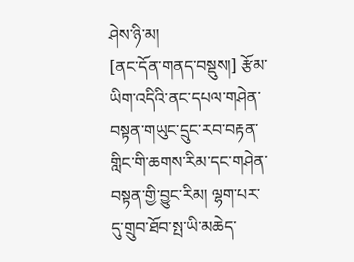ཤེས་ཉི་མ།
[ནང་དོན་གནད་བསྡུས།] རྩོམ་ཡིག་འདིའི་ནང་དཔལ་གཤེན་བསྟན་གཡུང་དྲུང་རབ་བརྟན་གླིང་གི་ཆགས་རིམ་དང་གཤེན་བསྟན་གྱི་བྱུང་རིམ། ལྷག་པར་དུ་གྲུབ་ཐོབ་སྤ་ཡི་མཆེད་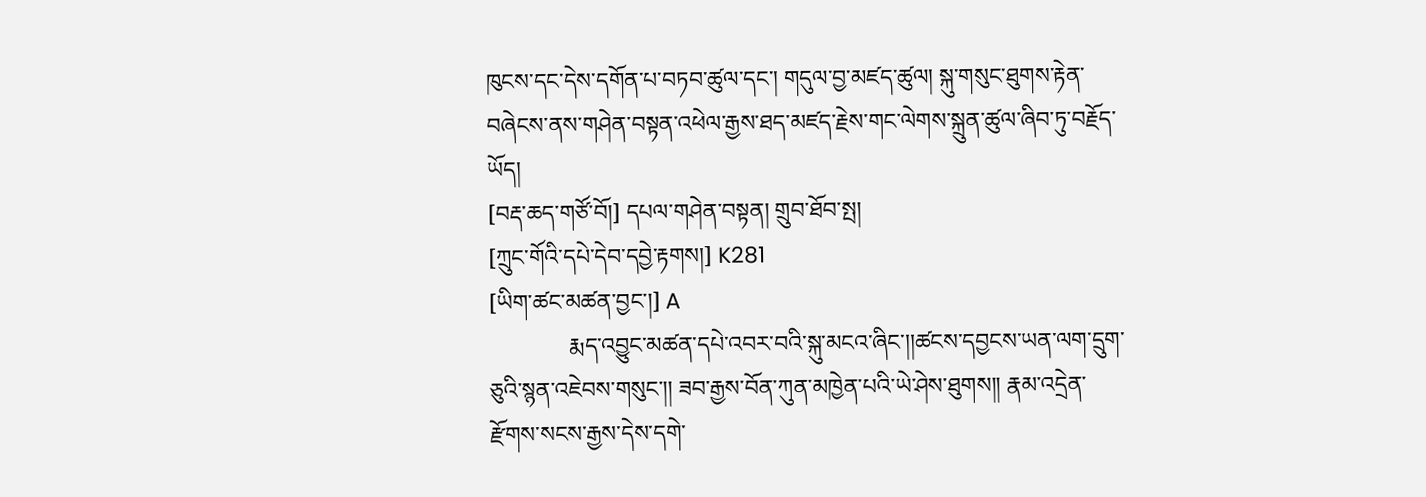ཁུངས་དང་དེས་དགོན་པ་བཏབ་ཚུལ་དང་། གདུལ་བྱ་མཛད་ཚུལ། སྐུ་གསུང་ཐུགས་རྟེན་བཞེངས་ནས་གཤེན་བསྟན་འཕེལ་རྒྱས་ཐད་མཛད་རྗེས་གང་ལེགས་སྐྲུན་ཚུལ་ཞིབ་ཏུ་བརྗོད་ཡོད།
[བརྡ་ཆད་གཙོ་བོ།] དཔལ་གཤེན་བསྟན། གྲུབ་ཐོབ་སྤ།
[ཀྲུང་གོའི་དཔེ་དེབ་དབྱེ་རྟགས།] K281
[ཡིག་ཚང་མཚན་བྱང་།] A
              རྨད་འབྱུང་མཚན་དཔེ་འབར་བའི་སྐུ་མངའ་ཞིང་།།ཚངས་དབྱངས་ཡན་ལག་དྲུག་ཅུའི་སྙན་འཇེབས་གསུང་།། ཟབ་རྒྱས་བོན་ཀུན་མཁྱེན་པའི་ཡེ་ཤེས་ཐུགས།། རྣམ་འདྲེན་རྫོགས་སངས་རྒྱས་དེས་དགེ་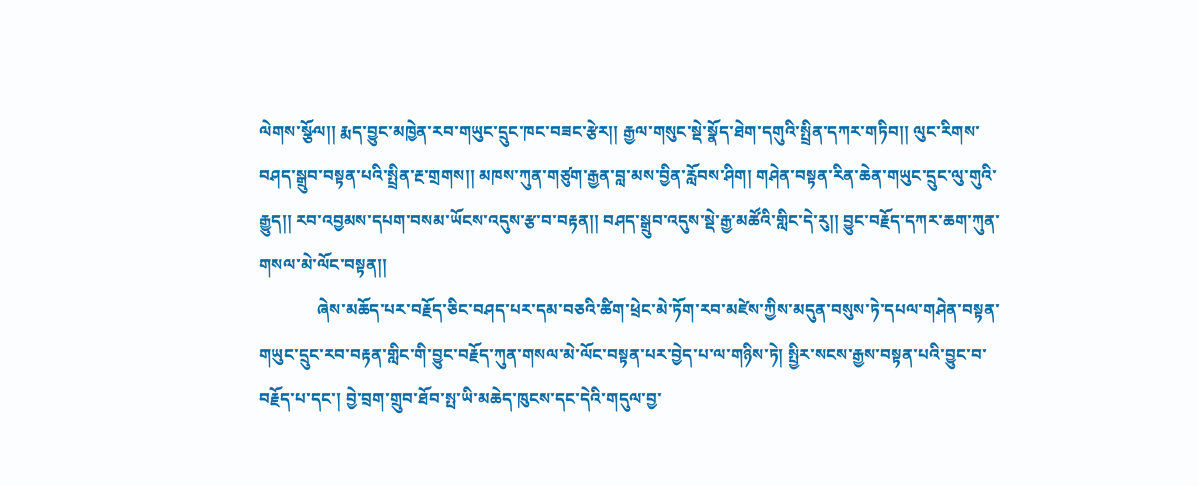ལེགས་སྩོལ།། རྨད་བྱུང་མཁྱེན་རབ་གཡུང་དྲུང་ཁང་བཟང་རྩེར།། རྒྱལ་གསུང་སྡེ་སྣོད་ཐེག་དགུའི་སྤྲིན་དཀར་གཏིབ།། ལུང་རིགས་བཤད་སྒྲུབ་བསྟན་པའི་སྤྲིན་རྔ་གྲགས།། མཁས་ཀུན་གཙུག་རྒྱན་བླ་མས་བྱིན་རློབས་ཤིག། གཤེན་བསྟན་རིན་ཆེན་གཡུང་དྲུང་ལུ་གུའི་རྒྱུད།། རབ་འབྱམས་དཔག་བསམ་ཡོངས་འདུས་རྩ་བ་བརྟན།། བཤད་སྒྲུབ་འདུས་སྡེ་རྒྱ་མཚོའི་གླིང་དེ་རུ།། བྱུང་བརྗོད་དཀར་ཆག་ཀུན་གསལ་མེ་ལོང་བསྟན།།
              ཞེས་མཆོད་པར་བརྗོད་ཅིང་བཤད་པར་དམ་བཅའི་ཚིག་ཕྲེང་མེ་ཏོག་རབ་མཛེས་ཀྱིས་མདུན་བསུས་ཏེ་དཔལ་གཤེན་བསྟན་གཡུང་དྲུང་རབ་བརྟན་གླིང་གི་བྱུང་བརྗོད་ཀུན་གསལ་མེ་ལོང་བསྟན་པར་བྱེད་པ་ལ་གཉིས་ཏེ། སྤྱིར་སངས་རྒྱས་བསྟན་པའི་བྱུང་བ་བརྗོད་པ་དང་། བྱེ་བྲག་གྲུབ་ཐོབ་སྤ་ཡི་མཆེད་ཁུངས་དང་དེའི་གདུལ་བྱ་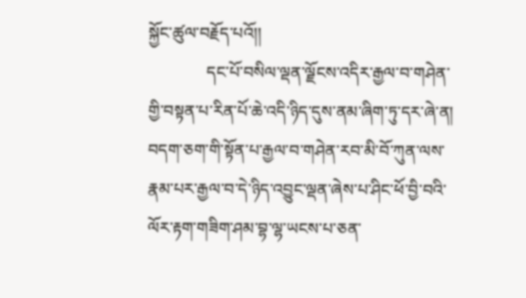སྐྱོང་ཚུལ་བརྗོད་པའོ།།
              དང་པོ་བསིལ་ལྡན་ལྗོངས་འདིར་རྒྱལ་བ་གཤེན་གྱི་བསྟན་པ་རིན་པོ་ཆེ་འདི་ཉིད་དུས་ནམ་ཞིག་ཏུ་དར་ཞེ་ན། བདག་ཅག་གི་སྟོན་པ་རྒྱལ་བ་གཤེན་རབ་མི་བོ་ཀུན་ལས་རྣམ་པར་རྒྱལ་བ་དེ་ཉིད་འབྱུང་ལྡན་ཞེས་པ་ཤིང་ཕོ་བྱི་བའི་ལོར་རྟག་གཟིག་ཤམ་བྷ་ལྷ་ཡངས་པ་ཅན་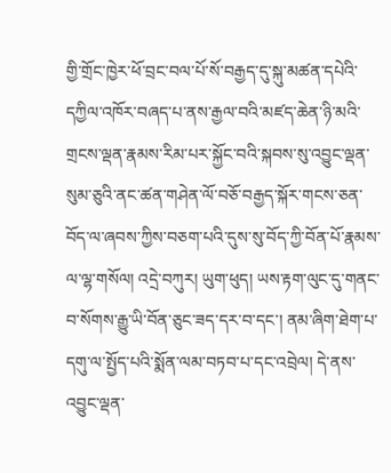གྱི་གྲོང་ཁྱེར་ཕོ་བྲང་བལ་པོ་སོ་བརྒྱད་དུ་སྐུ་མཚན་དཔེའི་དཀྱིལ་འཁོར་བཞད་པ་ནས་རྒྱལ་བའི་མཛད་ཆེན་ཉི་མའི་གྲངས་ལྡན་རྣམས་རིམ་པར་སྐྱོང་བའི་སྐབས་སུ་འབྱུང་ལྡན་སུམ་ཅུའི་ནང་ཚན་གཤེན་ལོ་བཅོ་བརྒྱད་སྐོར་གངས་ཅན་བོད་ལ་ཞབས་ཀྱིས་བཅག་པའི་དུས་སུ་བོད་ཀྱི་བོན་པོ་རྣམས་ལ་ལྷ་གསོལ། འདྲེ་བཀུར། ཡུག་ཕུད། ཡས་རྟག་ལུང་དུ་གནང་བ་སོགས་རྒྱུ་ཡི་བོན་ཅུང་ཟད་དར་བ་དང་། ནམ་ཞིག་ཐེག་པ་དགུ་ལ་སྤྱོད་པའི་སྨོན་ལམ་བཏབ་པ་དང་འབྲེལ། དེ་ནས་འབྱུང་ལྡན་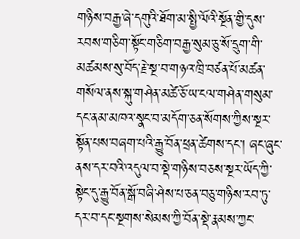གཉིས་བརྒྱ་ཞེ་དགུའི་ཐོག་མ་སྤྱི་ལོའི་སྔོན་གྱི་དུས་རབས་གཅིག་སྟོང་གཅིག་བརྒྱ་སུམ་ཅུ་སོ་དྲུག་གི་མཚམས་སུ་བོད་རྗེ་སྔ་བ་གཉའ་ཁྲི་བཙན་པོ་མཚན་གསོལ་ནས་སྐུ་གཤེན་མཚེ་ཅོ་ཡ་ངལ་གཤེན་གསུམ་དང་ནམ་མཁའ་སྣང་བ་མདོག་ཅན་སོགས་ཀྱིས་སྔར་སྟོན་པས་བཞག་པའི་རྒྱུ་བོན་ཕྲན་ཚེགས་དང་། ཞང་ཞུང་ནས་དར་བའི་འདུལ་བ་སྡེ་གཉིས་བཅས་སྔར་ཡོད་ཀྱི་སྟེང་དུ་རྒྱུ་བོན་སྒོ་བཞི་ཤེས་པ་ཅན་བཅུ་གཉིས་རབ་ཏུ་དར་བ་དང་སྔགས་སེམས་ཀྱི་བོན་སྡེ་རྣམས་ཀྱང་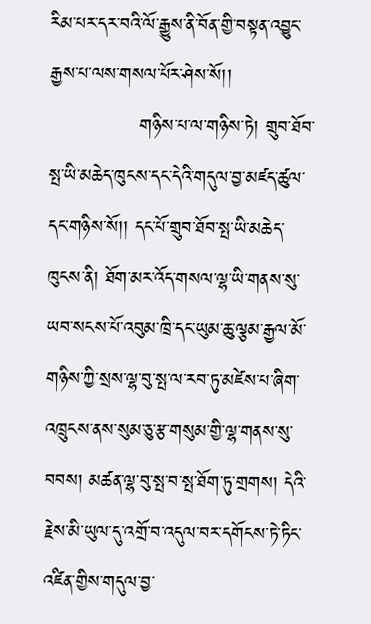རིམ་པར་དར་བའི་ལོ་རྒྱུས་ནི་བོན་གྱི་བསྟན་འབྱུང་རྒྱས་པ་ལས་གསལ་པོར་ཤེས་སོ།།
              གཉིས་པ་ལ་གཉིས་ཏེ། གྲུབ་ཐོབ་སྤ་ཡི་མཆེད་ཁུངས་དང་དེའི་གདུལ་བྱ་མཛད་ཚུལ་དང་གཉིས་སོ།། དང་པོ་གྲུབ་ཐོབ་སྤ་ཡི་མཆེད་ཁུངས་ནི། ཐོག་མར་འོད་གསལ་ལྷ་ཡི་གནས་སུ་ཡབ་སངས་པོ་འབུམ་ཁྲི་དང་ཡུམ་ཆུ་ལྕམ་རྒྱལ་མོ་གཉིས་ཀྱི་སྲས་ལྷ་བུ་སྤ་ལ་རབ་ཏུ་མཛེས་པ་ཞིག་འཁྲུངས་ནས་སུམ་ཅུ་རྩ་གསུམ་གྱི་ལྷ་གནས་སུ་བབས། མཚན་ལྷ་བུ་སྤ་བ་སྤ་ཐོག་ཏུ་གྲགས། དེའི་རྗེས་མི་ཡུལ་དུ་འགྲོ་བ་འདུལ་བར་དགོངས་ཏེ་ཏིང་འཛིན་གྱིས་གདུལ་བྱ་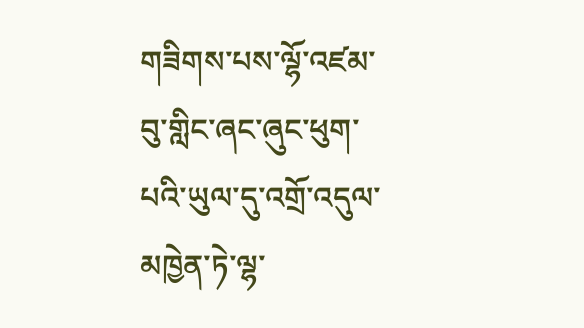གཟིགས་པས་ལྷོ་འཛམ་བུ་གླིང་ཞང་ཞུང་ཕུག་པའི་ཡུལ་དུ་འགྲོ་འདུལ་མཁྱེན་ཏེ་ལྷ་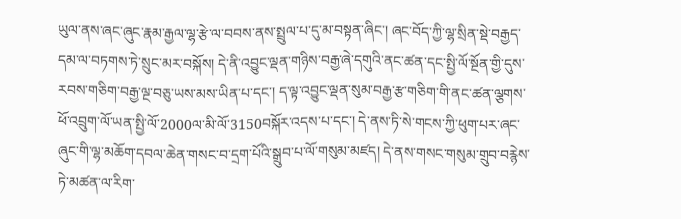ཡུལ་ནས་ཞང་ཞུང་རྣམ་རྒྱལ་ལྷ་རྩེ་ལ་བབས་ནས་སྤྲུལ་པ་དུ་མ་བསྟན་ཞིང་། ཞང་བོད་ཀྱི་ལྷ་སྲིན་སྡེ་བརྒྱད་དམ་ལ་བཏགས་ཏེ་སྲུང་མར་བསྐོས། དེ་ནི་འབྱུང་ལྡན་གཉིས་བརྒྱ་ཞེ་དགུའི་ནང་ཚན་དང་སྤྱི་ལོ་སྔོན་གྱི་དུས་རབས་གཅིག་བརྒྱ་ལྔ་བཅུ་ཡས་མས་ཡིན་པ་དང་། ད་ལྟ་འབྱུང་ལྡན་སུམ་བརྒྱ་རྩ་གཅིག་གི་ནང་ཚན་ལྕགས་ཕོ་འབྲུག་ལོ་ཡན་སྤྱི་ལོ་2000ལ་མི་ལོ་3150བསྐོར་འདས་པ་དང་། དེ་ནས་ཏི་སེ་གངས་ཀྱི་ཕུག་པར་ཞང་ཞུང་གི་ལྷ་མཆོག་དབལ་ཆེན་གསང་བ་དྲག་པོའི་སྒྲུབ་པ་ལོ་གསུམ་མཛད། དེ་ནས་གསང་གསུམ་གྲུབ་བརྙེས་ཏེ་མཚན་ལ་རིག་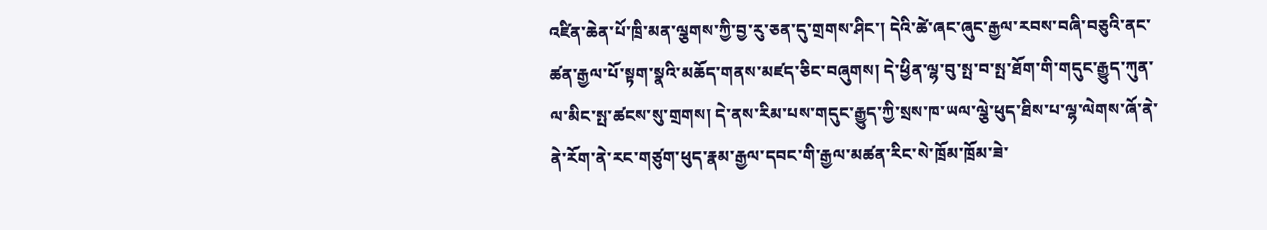འཛིན་ཆེན་པོ་ཁྲི་མན་ལྕགས་ཀྱི་བྱ་རུ་ཅན་དུ་གྲགས་ཤིང་། དེའི་ཚེ་ཞང་ཞུང་རྒྱལ་རབས་བཞི་བཅུའི་ནང་ཚན་རྒྱལ་པོ་སྟག་སྣའི་མཆོད་གནས་མཛད་ཅིང་བཞུགས། དེ་ཕྱིན་ལྷ་བུ་སྤ་བ་སྤ་ཐོག་གི་གདུང་རྒྱུད་ཀུན་ལ་མིང་སྤ་ཚངས་སུ་གྲགས། དེ་ནས་རིམ་པས་གདུང་རྒྱུད་ཀྱི་སྲས་ཁ་ཡལ་ལྕེ་ཕུད་ཐིས་པ་ལྷ་ལེགས་ཞོ་ནེ་ནེ་རོག་ནེ་རང་གཙུག་ཕུད་རྣམ་རྒྱལ་དབང་གི་རྒྱལ་མཚན་རིང་སེ་ཁྲོམ་ཁྲོམ་ཟེ་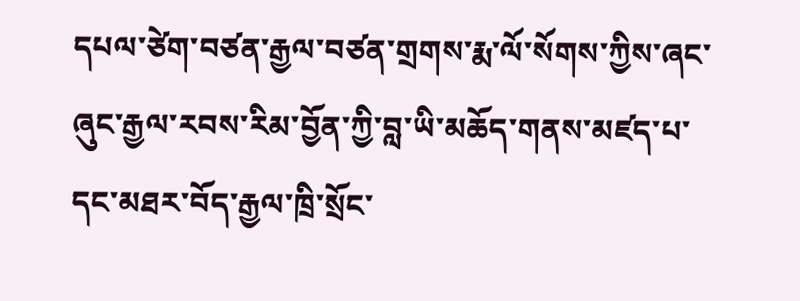དཔལ་ཙེག་བཙན་རྒྱལ་བཙན་གྲགས་རྨ་ལོ་སོགས་ཀྱིས་ཞང་ཞུང་རྒྱལ་རབས་རིམ་བྱོན་ཀྱི་བླ་ཡི་མཆོད་གནས་མཛད་པ་དང་མཐར་བོད་རྒྱལ་ཁྲི་སྲོང་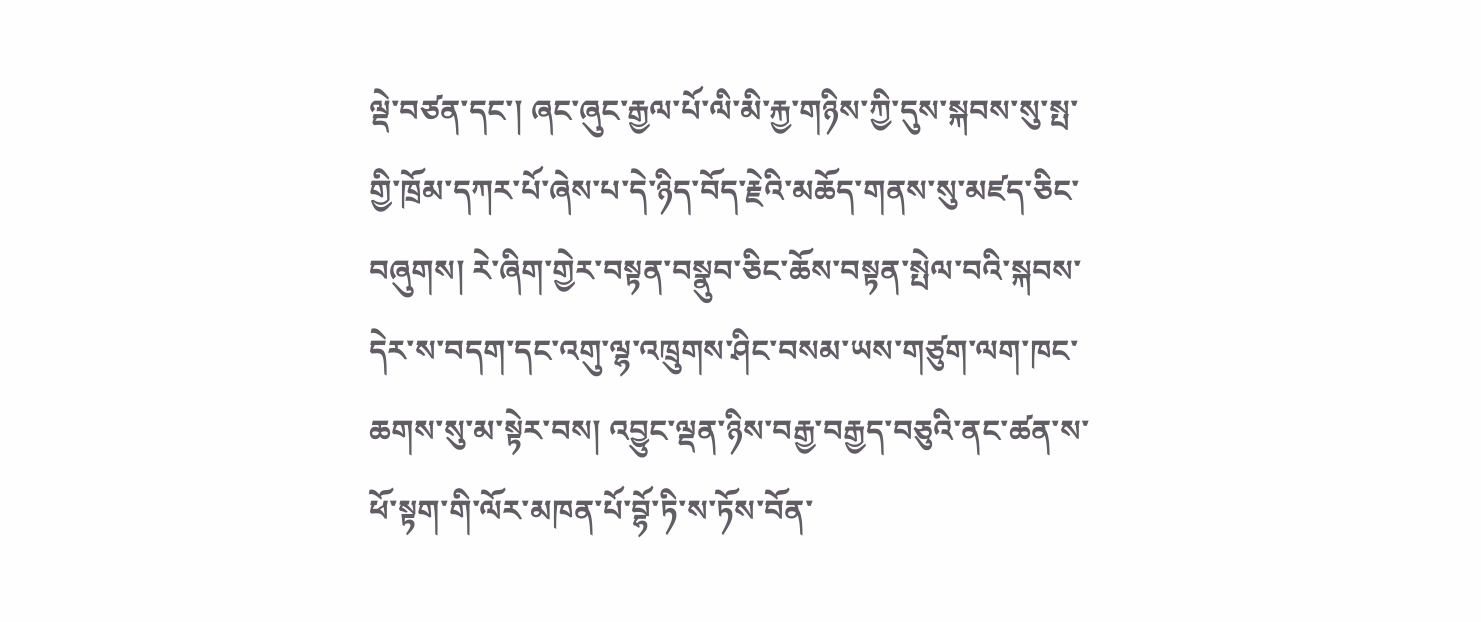ལྡེ་བཙན་དང་། ཞང་ཞུང་རྒྱལ་པོ་ལི་མི་རྐྱ་གཉིས་ཀྱི་དུས་སྐབས་སུ་སྤ་གྱི་ཁྲོམ་དཀར་པོ་ཞེས་པ་དེ་ཉིད་བོད་རྗེའི་མཆོད་གནས་སུ་མཛད་ཅིང་བཞུགས། རེ་ཞིག་གྱེར་བསྟན་བསྣུབ་ཅིང་ཆོས་བསྟན་སྤེལ་བའི་སྐབས་དེར་ས་བདག་དང་འགུ་ལྷ་འཁྲུགས་ཤིང་བསམ་ཡས་གཙུག་ལག་ཁང་ཆགས་སུ་མ་སྟེར་བས། འབྱུང་ལྡན་ཉིས་བརྒྱ་བརྒྱད་བཅུའི་ནང་ཚན་ས་ཕོ་སྟག་གི་ལོར་མཁན་པོ་བྷོ་ཏི་ས་ཏོས་བོན་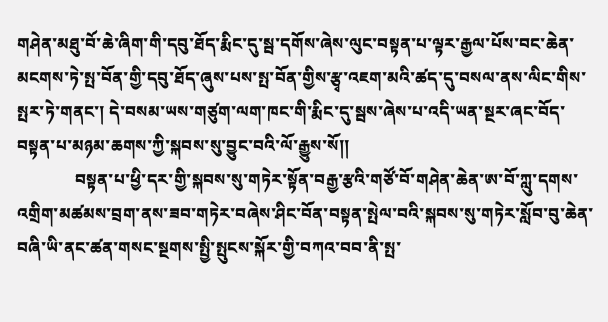གཤེན་མཐུ་བོ་ཆེ་ཞིག་གི་དབུ་ཐོད་རྨིང་དུ་སྦ་དགོས་ཞེས་ལུང་བསྟན་པ་ལྟར་རྒྱལ་པོས་བང་ཆེན་མངགས་ཏེ་སྤ་བོན་གྱི་དབུ་ཐོད་ཞུས་པས་སྤ་བོན་གྱིས་རྩྭ་འཇག་མའི་ཚད་དུ་བསལ་ནས་ལིང་གིས་སྤར་ཏེ་གནང་། དེ་བསམ་ཡས་གཙུག་ལག་ཁང་གི་རྨིང་དུ་སྦས་ཞེས་པ་འདི་ཡན་སྔར་ཞང་བོད་བསྟན་པ་མཉམ་ཆགས་ཀྱི་སྐབས་སུ་བྱུང་བའི་ལོ་རྒྱུས་སོ།།
              བསྟན་པ་ཕྱི་དར་གྱི་སྐབས་སུ་གཏེར་སྟོན་བརྒྱ་རྩའི་གཙོ་བོ་གཤེན་ཆེན་ཨ་བོ་ཀླུ་དགས་འགྲིག་མཚམས་བྲག་ནས་ཟབ་གཏེར་བཞེས་ཤིང་བོན་བསྟན་སྤེལ་བའི་སྐབས་སུ་གཏེར་སློབ་བུ་ཆེན་བཞི་ཡི་ནང་ཚན་གསང་སྔགས་སྤྱི་སྤུངས་སྐོར་གྱི་བཀའ་བབ་ནི་སྤ་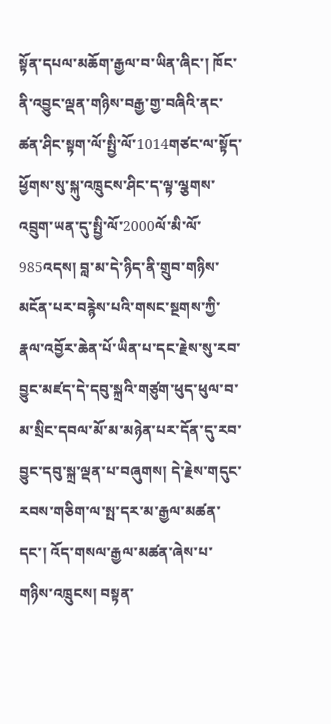སྟོན་དཔལ་མཆོག་རྒྱལ་བ་ཡིན་ཞིང་། ཁོང་ནི་འབྱུང་ལྡན་གཉིས་བརྒྱ་གྱ་བཞིའི་ནང་ཚན་ཤིང་སྟག་ལོ་སྤྱི་ལོ་1014གཙང་ལ་སྟོད་ཕྱོགས་སུ་སྐུ་འཁྲུངས་ཤིང་ད་ལྟ་ལྕགས་འབྲུག་ཡན་དུ་སྤྱི་ལོ་2000ལོ་མི་ལོ་985འདས། བླ་མ་དེ་ཉིད་ནི་གྲུབ་གཉིས་མངོན་པར་བརྙེས་པའི་གསང་སྔགས་ཀྱི་རྣལ་འབྱོར་ཆེན་པོ་ཡིན་པ་དང་རྗེས་སུ་རབ་བྱུང་མཛད་དེ་དབུ་སྐྲའི་གཙུག་ཕུད་ཕུལ་བ་མ་སྲིང་དབལ་མོ་མ་མཉེན་པར་དོན་དུ་རབ་བྱུང་དབུ་སྐྲ་ལྡན་པ་བཞུགས། དེ་རྗེས་གདུང་རབས་གཅིག་ལ་སྤ་དར་མ་རྒྱལ་མཚན་དང་། འོད་གསལ་རྒྱལ་མཚན་ཞེས་པ་གཉིས་འཁྲུངས། བསྟན་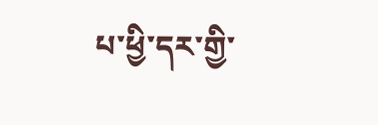པ་ཕྱི་དར་གྱི་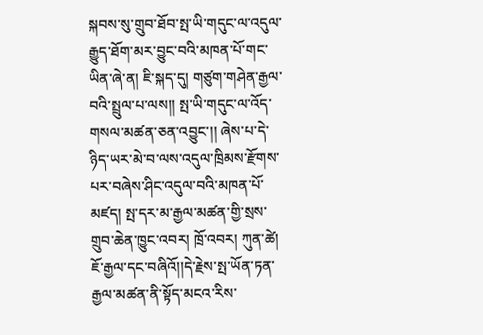སྐབས་སུ་གྲུབ་ཐོབ་སྤ་ཡི་གདུང་ལ་འདུལ་རྒྱུད་ཐོག་མར་བྱུང་བའི་མཁན་པོ་གང་ཡིན་ཞེ་ན། ཇི་སྐད་དུ། གཙུག་གཤེན་རྒྱལ་བའི་སྤྲུལ་པ་ལས།། སྤ་ཡི་གདུང་ལ་འོད་གསལ་མཚན་ཅན་འབྱུང་།། ཞེས་པ་དེ་ཉིད་ཡར་མེ་བ་ལས་འདུལ་ཁྲིམས་རྫོགས་པར་བཞེས་ཤིང་འདུལ་བའི་མཁན་པོ་མཛད། སྤ་དར་མ་རྒྱལ་མཚན་གྱི་སྲས་གྲུབ་ཆེན་ཁྱུང་འབར། ཁྲོ་འབར། ཀུན་ཚེ། ཇོ་རྒྱལ་དང་བཞིའོ།།དེ་རྗེས་སྤ་ཡོན་ཏན་རྒྱལ་མཚན་ནི་སྟོད་མངའ་རིས་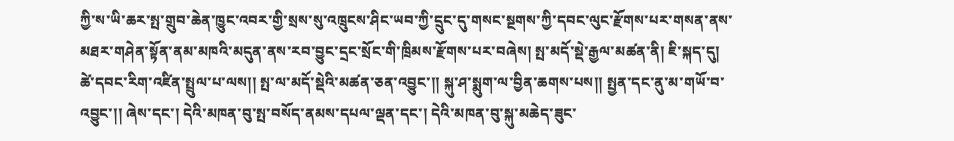ཀྱི་ས་ཡི་ཆར་སྤ་གྲུབ་ཆེན་ཁྱུང་འབར་གྱི་སྲས་སུ་འཁྲུངས་ཤིང་ཡབ་ཀྱི་དྲུང་དུ་གསང་སྔགས་ཀྱི་དབང་ལུང་རྫོགས་པར་གསན་ནས་མཐར་གཤེན་སྟོན་ནམ་མཁའི་མདུན་ནས་རབ་བྱུང་དྲང་སྲོང་གི་ཁྲིམས་རྫོགས་པར་བཞེས། སྤ་མདོ་སྡེ་རྒྱལ་མཚན་ནི། ཇི་སྐད་དུ། ཚེ་དབང་རིག་འཛིན་སྤྲུལ་པ་ལས།། སྤ་ལ་མདོ་སྡེའི་མཚན་ཅན་འབྱུང་།། སྐུ་ཤ་སྨུག་ལ་བྱིན་ཆགས་པས།། སྤྱན་དང་ནུ་མ་གཡོ་བ་འབྱུང་།། ཞེས་དང་། དེའི་མཁན་བུ་སྤ་བསོད་ནམས་དཔལ་ལྡན་དང་། དེའི་མཁན་བུ་སྐུ་མཆེད་ཟུང་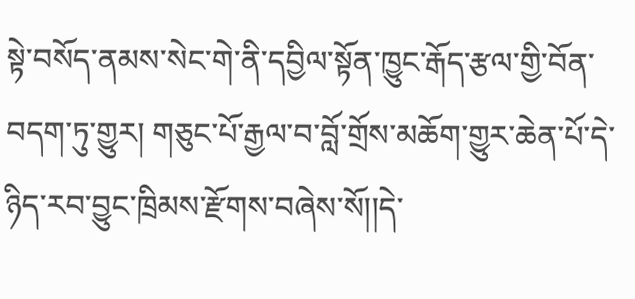སྟེ་བསོད་ནམས་སེང་གེ་ནི་དབྱིལ་སྟོན་ཁྱུང་རྒོད་རྩལ་གྱི་བོན་བདག་ཏུ་གྱུར། གཅུང་པོ་རྒྱལ་བ་བློ་གྲོས་མཆོག་གྱུར་ཆེན་པོ་དེ་ཉིད་རབ་བྱུང་ཁྲིམས་རྫོགས་བཞེས་སོ།།དེ་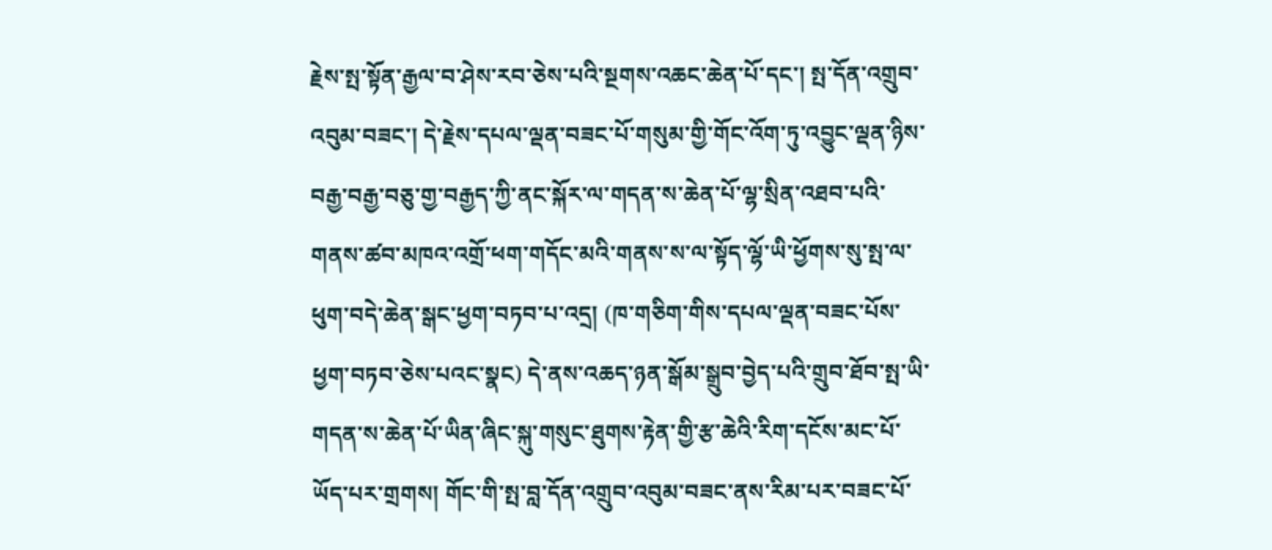རྗེས་སྤ་སྟོན་རྒྱལ་བ་ཤེས་རབ་ཅེས་པའི་སྔགས་འཆང་ཆེན་པོ་དང་། སྤ་དོན་འགྲུབ་འབུམ་བཟང་། དེ་རྗེས་དཔལ་ལྡན་བཟང་པོ་གསུམ་གྱི་གོང་འོག་ཏུ་འབྱུང་ལྡན་ཉིས་བརྒྱ་བརྒྱ་བཅུ་གྱ་བརྒྱད་ཀྱི་ནང་སྐོར་ལ་གདན་ས་ཆེན་པོ་ལྷ་སྲིན་འཐབ་པའི་གནས་ཚབ་མཁའ་འགྲོ་ཕག་གདོང་མའི་གནས་ས་ལ་སྟོད་ལྷོ་ཡི་ཕྱོགས་སུ་སྤ་ལ་ཕུག་བདེ་ཆེན་སྒང་ཕྱག་བཏབ་པ་འདྲ། (ཁ་གཅིག་གིས་དཔལ་ལྡན་བཟང་པོས་ཕྱག་བཏབ་ཅེས་པའང་སྣང) དེ་ནས་འཆད་ཉན་སྒོམ་སྒྲུབ་བྱེད་པའི་གྲུབ་ཐོབ་སྤ་ཡི་གདན་ས་ཆེན་པོ་ཡིན་ཞིང་སྐུ་གསུང་ཐུགས་རྟེན་གྱི་རྩ་ཆེའི་རིག་དངོས་མང་པོ་ཡོད་པར་གྲགས། གོང་གི་སྤ་བླ་དོན་འགྲུབ་འབུམ་བཟང་ནས་རིམ་པར་བཟང་པོ་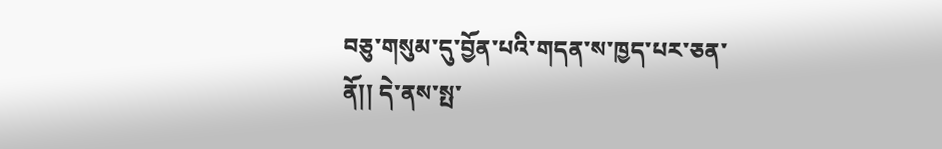བཅུ་གསུམ་དུ་བྱོན་པའི་གདན་ས་ཁྱད་པར་ཅན་ནོ།། དེ་ནས་སྤ་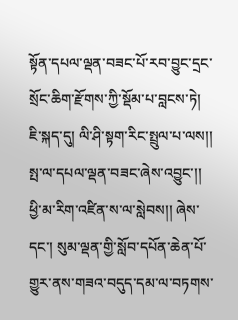སྟོན་དཔལ་ལྡན་བཟང་པོ་རབ་བྱུང་དྲང་སྲོང་ཆིག་རྫོགས་ཀྱི་སྡོམ་པ་བླངས་ཏེ། ཇི་སྐད་དུ། ལི་ཤི་སྟག་རིང་སྤྲུལ་པ་ལས།། སྤ་ལ་དཔལ་ལྡན་བཟང་ཞེས་འབྱུང་།། ཕྱི་མ་རིག་འཛིན་ས་ལ་སླེབས།། ཞེས་དང་། སུམ་ལྡན་གྱི་སློབ་དཔོན་ཆེན་པོ་གྱུར་ནས་གཟའ་བདུད་དམ་ལ་བཏགས་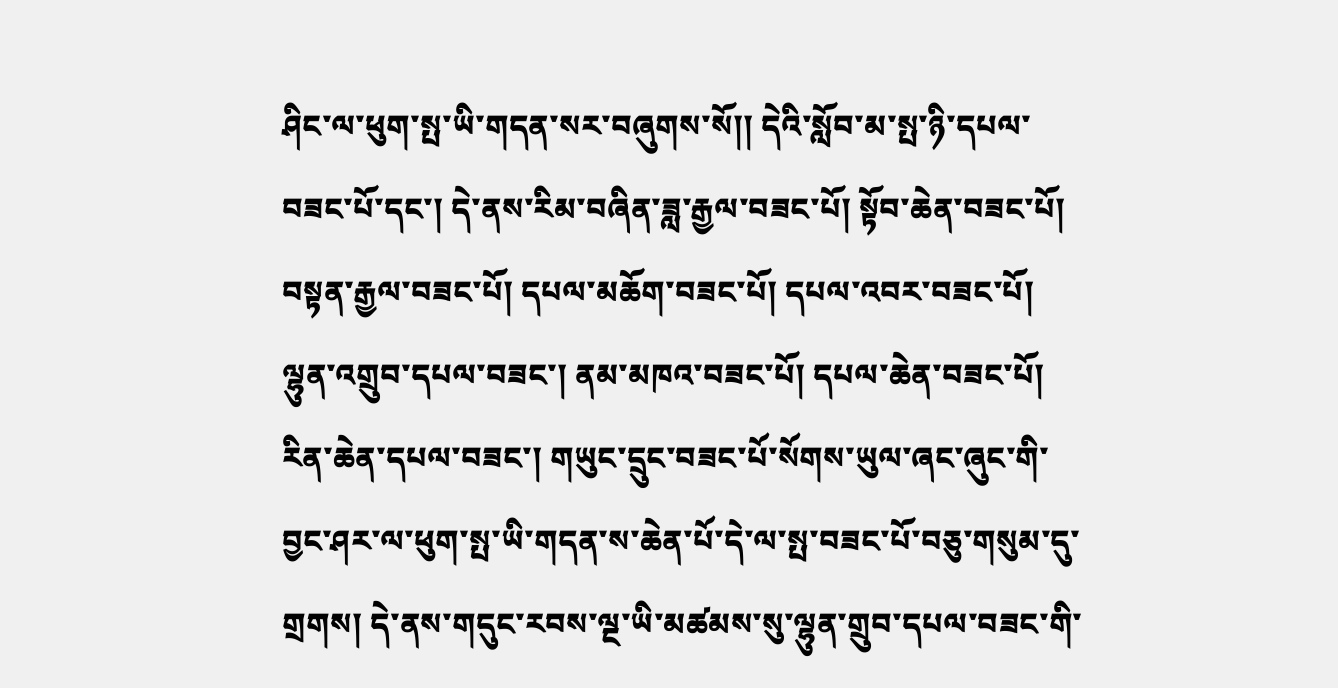ཤིང་ལ་ཕུག་སྤ་ཡི་གདན་སར་བཞུགས་སོ།། དེའི་སློབ་མ་སྤ་ཉི་དཔལ་བཟང་པོ་དང་། དེ་ནས་རིམ་བཞིན་ཟླ་རྒྱལ་བཟང་པོ། སྟོབ་ཆེན་བཟང་པོ། བསྟན་རྒྱལ་བཟང་པོ། དཔལ་མཆོག་བཟང་པོ། དཔལ་འབར་བཟང་པོ། ལྷུན་འགྲུབ་དཔལ་བཟང་། ནམ་མཁའ་བཟང་པོ། དཔལ་ཆེན་བཟང་པོ། རིན་ཆེན་དཔལ་བཟང་། གཡུང་དྲུང་བཟང་པོ་སོགས་ཡུལ་ཞང་ཞུང་གི་བྱང་ཤར་ལ་ཕུག་སྤ་ཡི་གདན་ས་ཆེན་པོ་དེ་ལ་སྤ་བཟང་པོ་བཅུ་གསུམ་དུ་གྲགས། དེ་ནས་གདུང་རབས་ལྔ་ཡི་མཚམས་སུ་ལྷུན་གྲུབ་དཔལ་བཟང་གི་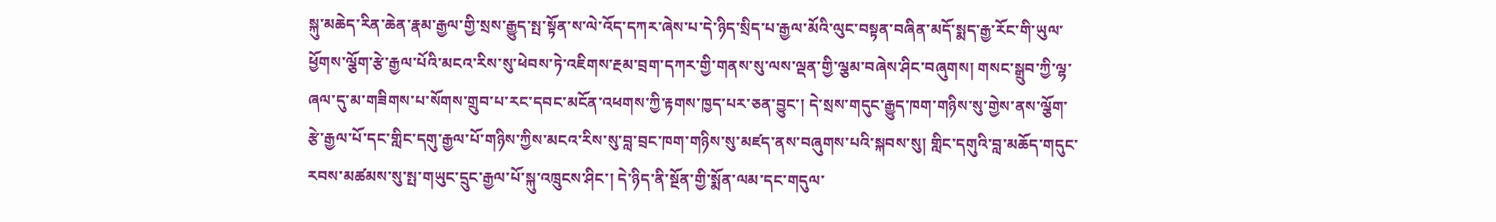སྐུ་མཆེད་རིན་ཆེན་རྣམ་རྒྱལ་གྱི་སྲས་རྒྱུད་སྤ་སྟོན་ས་ལེ་འོད་དཀར་ཞེས་པ་དེ་ཉིད་སྲིད་པ་རྒྱལ་མོའི་ལུང་བསྟན་བཞིན་མདོ་སྨད་རྒྱ་རོང་གི་ཡུལ་ཕྱོགས་ལྕོག་རྩེ་རྒྱལ་པོའི་མངའ་རིས་སུ་ཕེབས་ཏེ་འཇིགས་རྔམ་བྲག་དཀར་གྱི་གནས་སུ་ལས་ལྡན་གྱི་ལྕམ་བཞེས་ཤིང་བཞུགས། གསང་སྒྲུབ་ཀྱི་ལྷ་ཞལ་དུ་མ་གཟིགས་པ་སོགས་གྲུབ་པ་རང་དབང་མངོན་འཕགས་ཀྱི་རྟགས་ཁྱད་པར་ཅན་བྱུང་། དེ་སྲས་གདུང་རྒྱུད་ཁག་གཉིས་སུ་གྱེས་ནས་ལྕོག་རྩེ་རྒྱལ་པོ་དང་གླིང་དགུ་རྒྱལ་པོ་གཉིས་ཀྱིས་མངའ་རིས་སུ་བླ་བྲང་ཁག་གཉིས་སུ་མཛད་ནས་བཞུགས་པའི་སྐབས་སུ། གླིང་དགུའི་བླ་མཆོད་གདུང་རབས་མཚམས་སུ་སྤ་གཡུང་དྲུང་རྒྱལ་པོ་སྐུ་འཁྲུངས་ཤིང་། དེ་ཉིད་ནི་སྔོན་གྱི་སྨོན་ལམ་དང་གདུལ་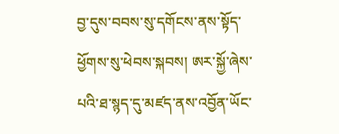བྱ་དུས་བབས་སུ་དགོངས་ནས་སྟོད་ཕྱོགས་སུ་ཕེབས་སྐབས། ཨར་སྐྱོ་ཞེས་པའི་ཐ་སྙད་དུ་མཛད་ནས་འབྱོན་ཡོང་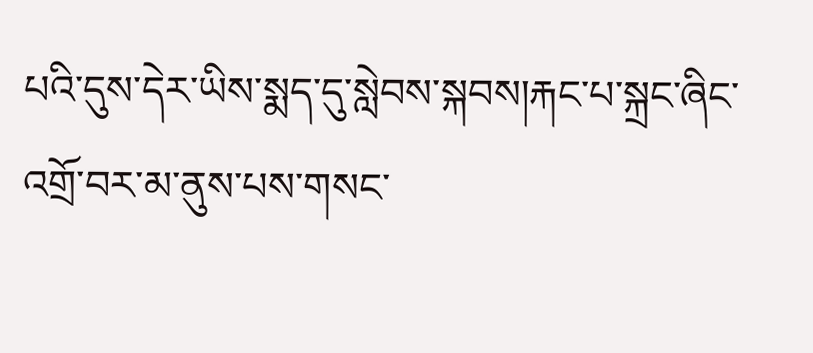པའི་དུས་དེར་ཡིས་སྨད་དུ་སླེབས་སྐབས།རྐང་པ་སྐྲང་ཞིང་འགྲོ་བར་མ་ནུས་པས་གསང་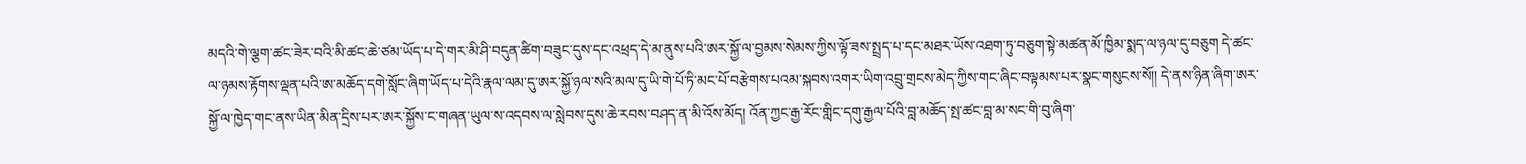མདའི་གེ་ལྕག་ཚང་ཟེར་བའི་མི་ཚང་ཆེ་ཙམ་ཡོད་པ་དེ་གར་མི་ཤི་བདུན་ཚིག་བཟུང་དུས་དང་འཕྲད་དེ་མ་ནུས་པའི་ཨར་སྐྱོ་ལ་བྱམས་སེམས་ཀྱིས་ལྟོ་ཟས་སྤྲད་པ་དང་མཐར་ཡོས་འཐག་ཏུ་བཅུག་སྟེ་མཚན་མོ་ཁྱིམ་སྨད་ལ་ཉལ་དུ་བཅུག དེ་ཚང་ལ་ཉམས་རྟོགས་ལྡན་པའི་ཨ་མཆོད་དགེ་སློང་ཞིག་ཡོད་པ་དེའི་རྣལ་ལམ་དུ་ཨར་སྐྱོ་ཉལ་སའི་མལ་དུ་ཡི་གེ་པོ་ཏི་མང་པོ་བརྩེགས་པའམ་སྐབས་འགར་ཡིག་འབྲུ་གྲངས་མེད་ཀྱིས་གང་ཞིང་བལྟམས་པར་སྣང་གསུངས་སོ།། དེ་ནས་ཉིན་ཞིག་ཨར་སྐྱོ་ལ་ཁྱེད་གང་ནས་ཡིན་མིན་དྲིས་པར་ཨར་སྐྱོས་ང་གཞན་ཡུལ་ས་འདབས་ལ་སླེབས་དུས་ཆེ་རབས་བཤད་ན་མི་འོས་མོད། འོན་ཀྱང་རྒྱ་རོང་གླིང་དགུ་རྒྱལ་པོའི་བླ་མཆོད་སྤ་ཚང་བླ་མ་སང་གི་བུ་ཞིག་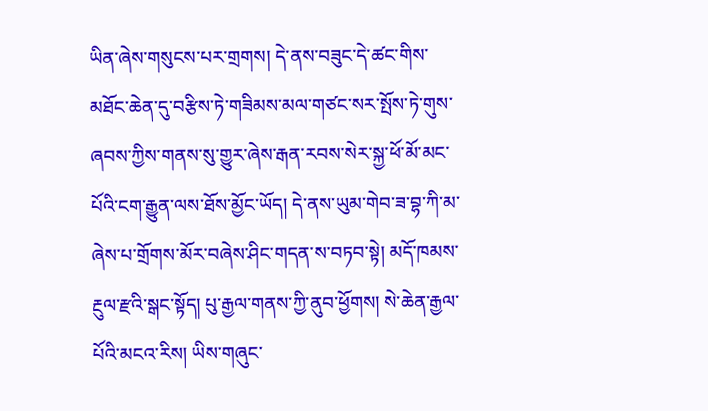ཡིན་ཞེས་གསུངས་པར་གྲགས། དེ་ནས་བཟུང་དེ་ཚང་གིས་མཐོང་ཆེན་དུ་བརྩིས་ཏེ་གཟིམས་མལ་གཙང་སར་སྤོས་ཏེ་གུས་ཞབས་ཀྱིས་གནས་སུ་གྱུར་ཞེས་རྒན་རབས་སེར་སྐྱ་ཕོ་མོ་མང་པོའི་ངག་རྒྱུན་ལས་ཐོས་མྱོང་ཡོད། དེ་ནས་ཡུམ་གེབ་ཟ་བྷ་ཀི་མ་ཞེས་པ་གྲོགས་མོར་བཞེས་ཤིང་གདན་ས་བཏབ་སྟེ། མདོ་ཁམས་རྔུལ་རྫའི་སྒང་སྟོད། པུ་རྒྱལ་གནས་ཀྱི་ནུབ་ཕྱོགས། སེ་ཆེན་རྒྱལ་པོའི་མངའ་རིས། ཡིས་གཞུང་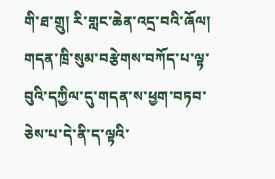གི་ཐ་གྲུ། རི་གླང་ཆེན་འདྲ་བའི་ཞོལ། གདན་ཁྲི་སུམ་བརྩེགས་བཀོད་པ་ལྟ་བུའི་དཀྱིལ་དུ་གདན་ས་ཕྱག་བཏབ་ཅེས་པ་དེ་ནི་ད་ལྟའི་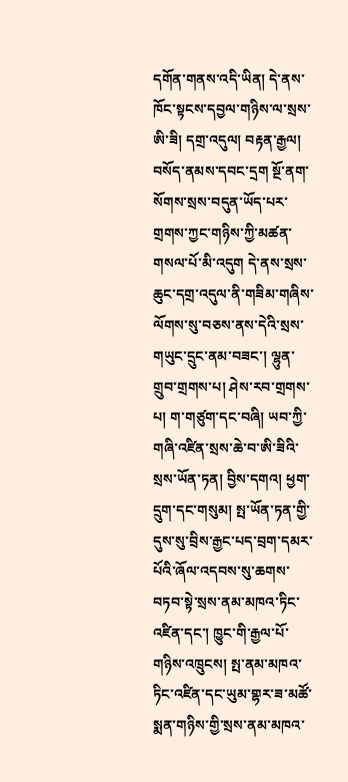དགོན་གནས་འདི་ཡིན། དེ་ནས་ཁོང་སྟངས་དབྱལ་གཉིས་ལ་སྲས་ཨི་ཟི། དགྲ་འདུལ། བརྟན་རྒྱལ། བསོད་ནམས་དབང་དྲག སྔོ་ནག་སོགས་སྲས་བདུན་ཡོད་པར་གྲགས་ཀྱང་གཉིས་ཀྱི་མཚན་གསལ་པོ་མི་འདུག དེ་ནས་སྲས་ཆུང་དགྲ་འདུལ་ནི་གཟིམ་གཞིས་ལོགས་སུ་བཅས་ནས་དེའི་སྲས་གཡུང་དྲུང་ནམ་བཟང་། ལྷུན་གྲུབ་གྲགས་པ། ཤེས་རབ་གྲགས་པ། ག་གཙུག་དང་བཞི། ཡབ་ཀྱི་གཞི་འཛིན་སྲས་ཆེ་བ་ཨི་ཟིའི་སྲས་ཡོན་ཏན། བྱིས་དགའ། ཕྱག་དྲུག་དང་གསུམ། སྤ་ཡོན་ཏན་གྱི་དུས་སུ་བྲིས་རྒྱང་པད་བྲག་དམར་པོའི་ཞོལ་འདབས་སུ་ཆགས་བཏབ་སྟེ་སྲས་ནམ་མཁའ་ཏིང་འཛིན་དང་། ཁྱུང་གི་རྒྱལ་པོ་གཉིས་འཁྲུངས། སྤ་ནམ་མཁའ་ཏིང་འཛིན་དང་ཡུམ་གྷར་ཟ་མཚོ་སྨན་གཉིས་གྱི་སྲས་ནམ་མཁའ་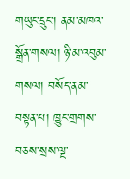གཡུང་དྲུང་། ནམ་མཁའ་སྒྲོན་གསལ། ཉི་མ་འབུམ་གསལ། བསོད་ནམ་བསྟན་པ། ཁྱུང་གྲགས་བཅས་སྲས་ལྔ་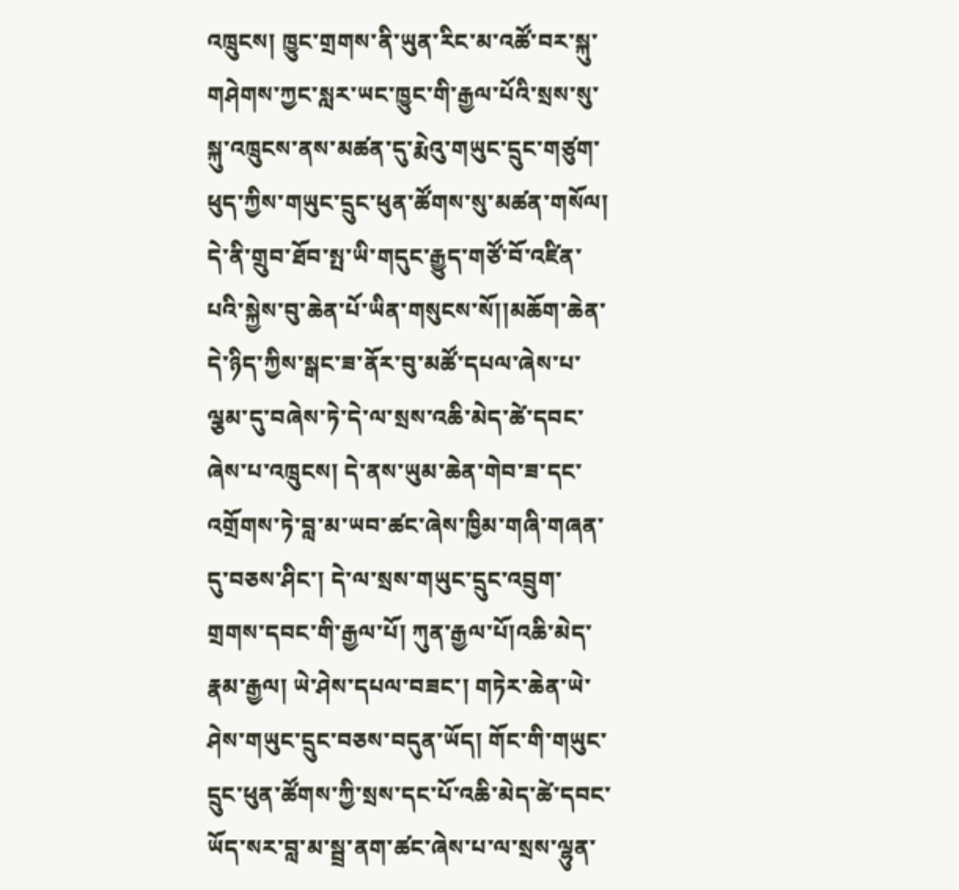འཁྲུངས། ཁྱུང་གྲགས་ནི་ཡུན་རིང་མ་འཚོ་བར་སྐུ་གཤེགས་ཀྱང་སླར་ཡང་ཁྱུང་གི་རྒྱལ་པོའི་སྲས་སུ་སྐུ་འཁྲུངས་ནས་མཚན་དུ་རྨེའུ་གཡུང་དྲུང་གཙུག་ཕུད་ཀྱིས་གཡུང་དྲུང་ཕུན་ཚོགས་སུ་མཚན་གསོལ། དེ་ནི་གྲུབ་ཐོབ་སྤ་ཡི་གདུང་རྒྱུད་གཙོ་བོ་འཛིན་པའི་སྐྱེས་བུ་ཆེན་པོ་ཡིན་གསུངས་སོ།།མཆོག་ཆེན་དེ་ཉིད་ཀྱིས་སྒང་ཟ་ནོར་བུ་མཚོ་དཔལ་ཞེས་པ་ལྕམ་དུ་བཞེས་ཏེ་དེ་ལ་སྲས་འཆི་མེད་ཚེ་དབང་ཞེས་པ་འཁྲུངས། དེ་ནས་ཡུམ་ཆེན་གེབ་ཟ་དང་འགྲོགས་ཏེ་བླ་མ་ཡབ་ཚང་ཞེས་ཁྱིམ་གཞི་གཞན་དུ་བཅས་ཤིང་། དེ་ལ་སྲས་གཡུང་དྲུང་འབྲུག་གྲགས་དབང་གི་རྒྱལ་པོ། ཀུན་རྒྱལ་པོ།འཆི་མེད་རྣམ་རྒྱལ། ཡེ་ཤེས་དཔལ་བཟང་། གཏེར་ཆེན་ཡེ་ཤེས་གཡུང་དྲུང་བཅས་བདུན་ཡོད། གོང་གི་གཡུང་དྲུང་ཕུན་ཚོགས་ཀྱི་སྲས་དང་པོ་འཆི་མེད་ཚེ་དབང་ཡོད་སར་བླ་མ་སྦྲ་ནག་ཚང་ཞེས་པ་ལ་སྲས་ལྷུན་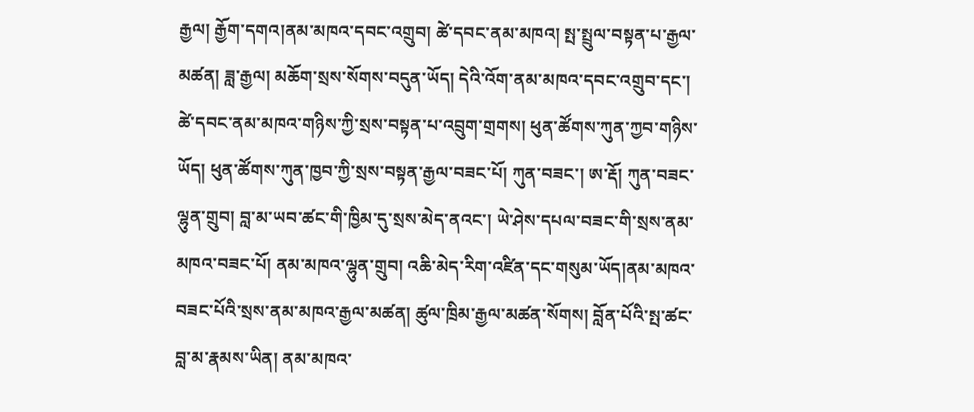རྒྱལ། རྒྱོག་དགའ།ནམ་མཁའ་དབང་འགྲུབ། ཚེ་དབང་ནམ་མཁའ། སྤ་སྤྲུལ་བསྟན་པ་རྒྱལ་མཚན། ཟླ་རྒྱལ། མཆོག་སྲས་སོགས་བདུན་ཡོད། དེའི་འོག་ནམ་མཁའ་དབང་འགྲུབ་དང་། ཚེ་དབང་ནམ་མཁའ་གཉིས་ཀྱི་སྲས་བསྟན་པ་འབྲུག་གྲགས། ཕུན་ཚོགས་ཀུན་ཀྱབ་གཉིས་ཡོད། ཕུན་ཚོགས་ཀུན་ཁྱབ་ཀྱི་སྲས་བསྟན་རྒྱལ་བཟང་པོ། ཀུན་བཟང་། ཨ་རྡོ། ཀུན་བཟང་ལྷུན་གྲུབ། བླ་མ་ཡབ་ཚང་གི་ཁྱིམ་དུ་སྲས་མེད་ནའང་། ཡེ་ཤེས་དཔལ་བཟང་གི་སྲས་ནམ་མཁའ་བཟང་པོ། ནམ་མཁའ་ལྷུན་གྲུབ། འཆི་མེད་རིག་འཛིན་དང་གསུམ་ཡོད།ནམ་མཁའ་བཟང་པོའི་སྲས་ནམ་མཁའ་རྒྱལ་མཚན། ཚུལ་ཁྲིམ་རྒྱལ་མཚན་སོགས། བློན་པོའི་སྤ་ཚང་བླ་མ་རྣམས་ཡིན། ནམ་མཁའ་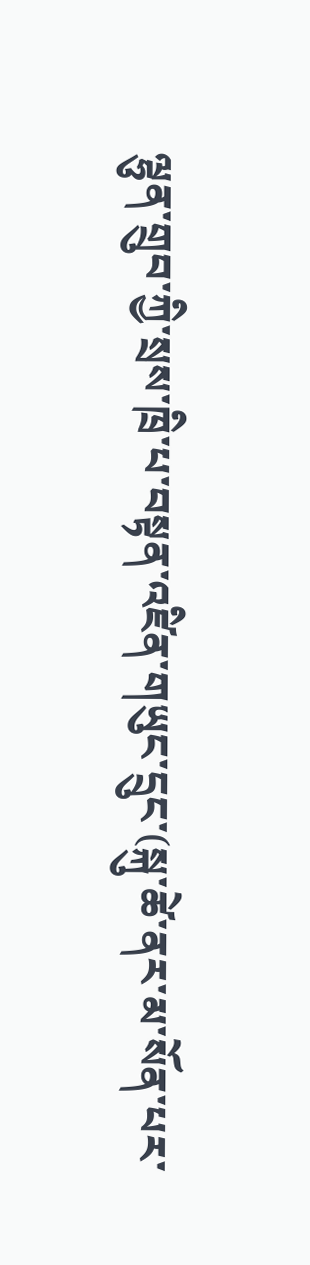ལྷུན་གྲུབ་ཀྱི་སྲས་ཁྲི་པ་བསྟན་འཛིན་གཡུང་དྲུང་(སྐུ་ཚེ་ནར་མ་སོན་པར་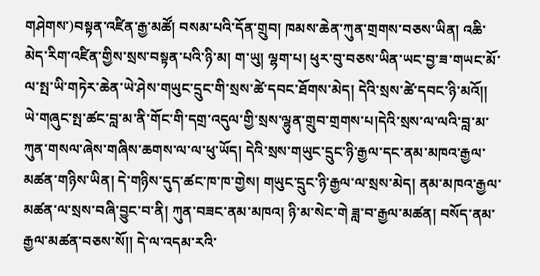གཤེགས་)བསྟན་འཛིན་རྒྱ་མཚོ། བསམ་པའི་དོན་གྲུབ། ཁམས་ཆེན་ཀུན་གྲགས་བཅས་ཡིན། འཆི་མེད་རིག་འཛིན་གྱིས་སྲས་བསྟན་པའི་ཉི་མ། ག་ཡུ། ལྷག་པ། ཕུར་བུ་བཅས་ཡིན་ཡང་བྱ་ཟ་གཡང་མོ་ལ་སྤ་ཡི་གཏེར་ཆེན་ཡེ་ཤེས་གཡུང་དྲུང་གི་སྲས་ཚེ་དབང་ཐོགས་མེད། དེའི་སྲས་ཚེ་དབང་ཉི་མའོ།། ཡེ་གཞུང་སྤ་ཚང་བླ་མ་ནི་གོང་གི་དགྲ་འདུལ་གྱི་སྲས་ལྷུན་གྲུབ་གྲགས་པ།དེའི་སྲས་ལ་ལའི་བླ་མ་ཀུན་གསལ་ཞེས་གཞིས་ཆགས་ལ་ལ་ཕུ་ཡོད། དེའི་སྲས་གཡུང་དྲུང་ཉི་རྒྱལ་དང་ནམ་མཁའ་རྒྱལ་མཚན་གཉིས་ཡིན། དེ་གཉིས་དུད་ཚང་ཁ་ཁ་གྱེས། གཡུང་དྲུང་ཉི་རྒྱལ་ལ་སྲས་མེད། ནམ་མཁའ་རྒྱལ་མཚན་ལ་སྲས་བཞི་བྱུང་བ་ནི། ཀུན་བཟང་ནམ་མཁའ། ཉི་མ་སེང་གེ ཟླ་བ་རྒྱལ་མཚན། བསོད་ནམ་རྒྱལ་མཚན་བཅས་སོ།། དེ་ལ་འདམ་རའི་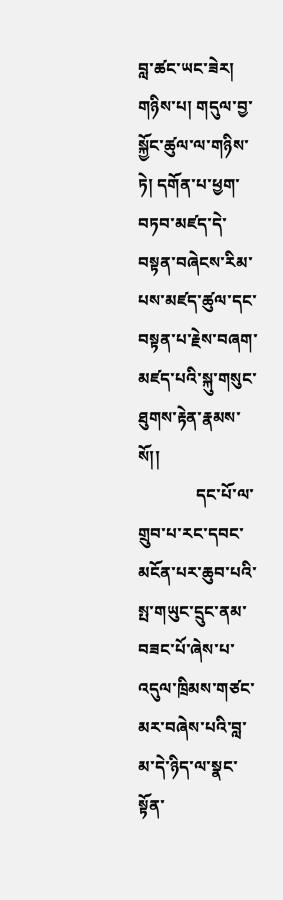བླ་ཚང་ཡང་ཟེར།
གཉིས་པ། གདུལ་བྱ་སྐྱོང་ཚུལ་ལ་གཉིས་ཏེ། དགོན་པ་ཕྱག་བཏབ་མཛད་དེ་བསྟན་བཞེངས་རིམ་པས་མཛད་ཚུལ་དང་བསྟན་པ་རྗེས་བཞག་མཛད་པའི་སྐུ་གསུང་ཐུགས་རྟེན་རྣམས་སོ།།
              དང་པོ་ལ་གྲུབ་པ་རང་དབང་མངོན་པར་ཆུབ་པའི་སྤ་གཡུང་དྲུང་ནམ་བཟང་པོ་ཞེས་པ་འདུལ་ཁྲིམས་གཙང་མར་བཞེས་པའི་བླ་མ་དེ་ཉིད་ལ་སྣང་སྟོན་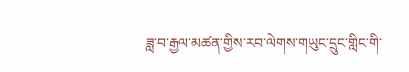ཟླ་བ་རྒྱལ་མཚན་གྱིས་རབ་ལེགས་གཡུང་དྲུང་གླིང་གི་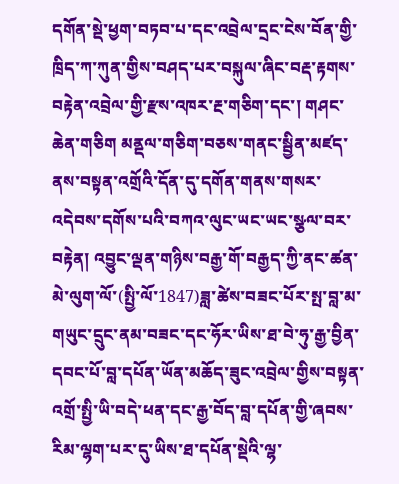དགོན་སྡེ་ཕྱག་བཏབ་པ་དང་འབྲེལ་དྲང་ངེས་བོན་གྱི་ཁྲིད་ཀ་ཀུན་གྱིས་བཤད་པར་བསྐུལ་ཞིང་བརྡ་རྟགས་བརྟེན་འབྲེལ་གྱི་རྫས་འཁར་རྔ་གཅིག་དང་། གཤང་ཆེན་གཅིག མནྡལ་གཅིག་བཅས་གནང་སྦྱིན་མཛད་ནས་བསྟན་འགྲོའི་དོན་དུ་དགོན་གནས་གསར་འདེབས་དགོས་པའི་བཀའ་ལུང་ཡང་ཡང་སྩལ་བར་བརྟེན། འབྱུང་ལྡན་གཉིས་བརྒྱ་གོ་བརྒྱད་ཀྱི་ནང་ཚན་མེ་ལུག་ལོ་(སྤྱི་ལོ་1847)ཟླ་ཚེས་བཟང་པོར་སྤ་བླ་མ་གཡུང་དྲུང་ནམ་བཟང་དང་ཧོར་ཡིས་ཐ་བེ་ཧུ་རྒྱ་བྱིན་དབང་པོ་བླ་དཔོན་ཡོན་མཆོད་ཟུང་འབྲེལ་གྱིས་བསྟན་འགྲོ་སྤྱི་ཡི་བདེ་ཕན་དང་རྒྱ་བོད་བླ་དཔོན་གྱི་ཞབས་རིམ་ལྷག་པར་དུ་ཡིས་ཐ་དཔོན་སྡེའི་ལྷ་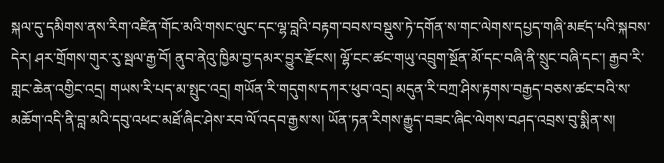སྐལ་དུ་དམིགས་ནས་རིག་འཛིན་གོང་མའི་གསང་ལུང་དང་ལྷ་བླའི་བརྟག་བབས་བསྡུས་ཏེ་དགོན་ས་གང་ལེགས་དཔྱད་གཞི་མཛད་པའི་སྐབས་དེར། ཤར་གྲོགས་གུར་རུ་སྦལ་རྒྱ་བོ། ནུབ་ནེའུ་ཁྱིམ་བྱ་དམར་བྱུར་རྫོངས། ལྷོ་ངང་ཚང་གཡུ་འབྲུག་སྔོན་མོ་དང་བཞི་ནི་སྲུང་བཞི་དང་། རྒྱབ་རི་གླང་ཆེན་འགྱིང་འདྲ། གཡས་རི་པད་མ་སྤུང་འདྲ། གཡོན་རི་གདུགས་དཀར་ཕུབ་འདྲ། མདུན་རི་བཀྲ་ཤིས་རྟགས་བརྒྱད་བཅས་ཚང་བའི་ས་མཆོག་འདི་ནི་བླ་མའི་དབུ་འཕང་མཐོ་ཞིང་ཤེས་རབ་ལོ་འདབ་རྒྱས་ས། ཡོན་ཏན་རིགས་རྒྱུད་བཟང་ཞིང་ལེགས་བཤད་འབྲས་བུ་སྨིན་ས།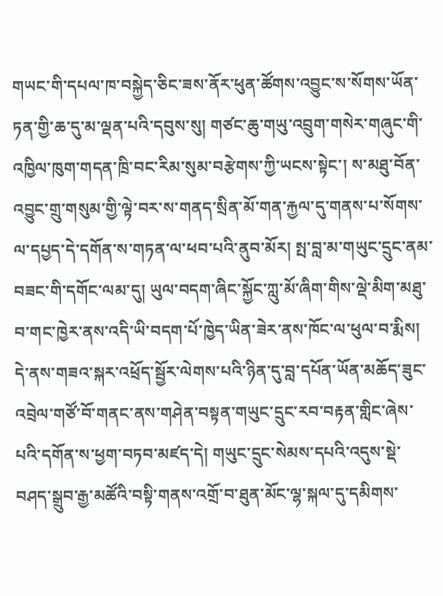གཡང་གི་དཔལ་ཁ་བསྐྱེད་ཅིང་ཟས་ནོར་ཕུན་ཚོགས་འབྱུང་ས་སོགས་ཡོན་ཏན་གྱི་ཆ་དུ་མ་ལྡན་པའི་དབུས་སུ། གཙང་ཆུ་གཡུ་འབྲུག་གསེར་གཞུང་གི་འཁྱིལ་ཁུག་གདན་ཁྲི་བང་རིམ་སུམ་བརྩེགས་ཀྱི་ཡངས་སྟེང་། ས་མཐུ་བོན་འབྱུང་གྲུ་གསུམ་གྱི་ལྟེ་བར་ས་གནད་སྲིན་མོ་གན་རྐྱལ་དུ་གནས་པ་སོགས་ལ་དཔྱད་དེ་དགོན་ས་གཏན་ལ་ཕབ་པའི་ནུབ་མོར། སྤ་བླ་མ་གཡུང་དྲུང་ནམ་བཟང་གི་དགོང་ལམ་དུ། ཡུལ་བདག་ཞིང་སྐྱོང་ཀླུ་མོ་ཞིག་གིས་ལྡེ་མིག་མཐུ་བ་གང་ཁྱེར་ནས་འདི་ཡི་བདག་པོ་ཁྱེད་ཡིན་ཟེར་ནས་ཁོང་ལ་ཕུལ་བ་རྨིས། དེ་ནས་གཟའ་སྐར་འཕྲོད་སྦྱོར་ལེགས་པའི་ཉིན་དུ་བླ་དཔོན་ཡོན་མཆོད་ཟུང་འབྲེལ་གཙོ་བོ་གནང་ནས་གཤེན་བསྟན་གཡུང་དྲུང་རབ་བརྟན་གླིང་ཞེས་པའི་དགོན་ས་ཕྱག་བཏབ་མཛད་དེ། གཡུང་དྲུང་སེམས་དཔའི་འདུས་སྡེ་བཤད་སྒྲུབ་རྒྱ་མཚོའི་བསྟི་གནས་འགྲོ་བ་ཐུན་མོང་ལྷ་སྐལ་དུ་དམིགས་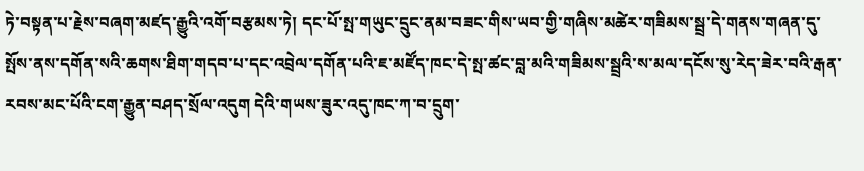ཏེ་བསྟན་པ་རྗེས་བཞག་མཛད་རྒྱུའི་འགོ་བརྩམས་ཏེ། དང་པོ་སྤ་གཡུང་དྲུང་ནམ་བཟང་གིས་ཡབ་གྱི་གཞིས་མཚེར་གཟིམས་སྦྲ་དེ་གནས་གཞན་དུ་སྤོས་ནས་དགོན་སའི་ཆགས་ཐིག་གདབ་པ་དང་འབྲེལ་དགོན་པའི་ཇ་མཛོད་ཁང་དེ་སྤ་ཚང་བླ་མའི་གཟིམས་སྦྲའི་ས་མལ་དངོས་སུ་རེད་ཟེར་བའི་རྒན་རབས་མང་པོའི་ངག་རྒྱུན་བཤད་སྲོལ་འདུག དེའི་གཡས་ཟུར་འདུ་ཁང་ཀ་བ་དྲུག་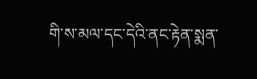གི་ས་མལ་དང་དེའི་ནང་རྟེན་སྨན་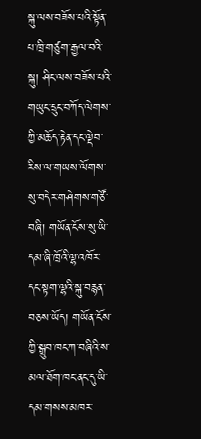སྐུ་ལས་བཟོས་པའི་སྟོན་པ་ཁྲི་གཙུག་རྒྱལ་བའི་སྐུ། ཤིང་ལས་བཟོས་པའི་གཡུང་དྲུང་བཀོད་ལེགས་ཀྱི་མཆོད་རྟེན་དང་ལྡེབ་རིས་ལ་གཡས་ལོགས་སུ་བདེར་གཤེགས་གཙོ་བཞི། གཡོན་ངོས་སུ་ཡི་དམ་ཞི་ཁྲོའི་ལྷ་འཁོར་དང་སྟག་ལྷའི་སྐུ་བརྙན་བཅས་ཡོད། གཡོན་ངོས་ཀྱི་སྒྲུབ་ཁང་ཀ་བཞིའི་ས་མལ་ཐོག་ཁང་ནང་དུ་ཡི་དམ་གསས་མཁར་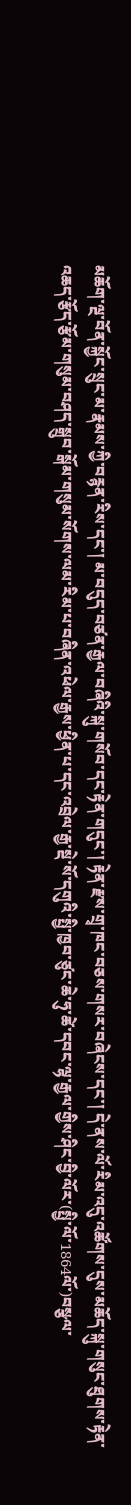མཆོག་ལྔ་བོན་སྐྱོང་སྲུང་མ་རྣམས་ཀྱི་བརྙན་རིས་དང་། མ་བདུད་བཙན་རྒྱལ་བཞིའི་སྐུ་གསོབ་དང་རྟེན་གདུང་། རྟེན་རྫས་གྲྭ་ཁང་བཅས་གསར་བཞེངས་དང་། དེ་ནས་ལོ་རིམ་འདུ་འཚོགས་དུས་མཆོད་སྐུ་གསུང་ཐུགས་རྟེན་འཆད་རྩོད་རྩོམ་གསུམ་བཤད་སྒྲུབ་སྒོམ་གསུམ་སོགས་ལམ་རིམ་པ་བཞིན་འཕེལ་རྒྱས་ཕྱིན་པ་དང་འབྲེལ་རྒྱ་སྡེ་སོ་དགུའི་སྤྱི་ཁྱབ་ཙུང་ཆེ་ཧུ་ཚེ་དབང་ལྷ་རྒྱལ་གྱིས་ཤིང་བྱི་ལོར་(སྤྱི་ལོ་1864ལོ་)བསྩལ་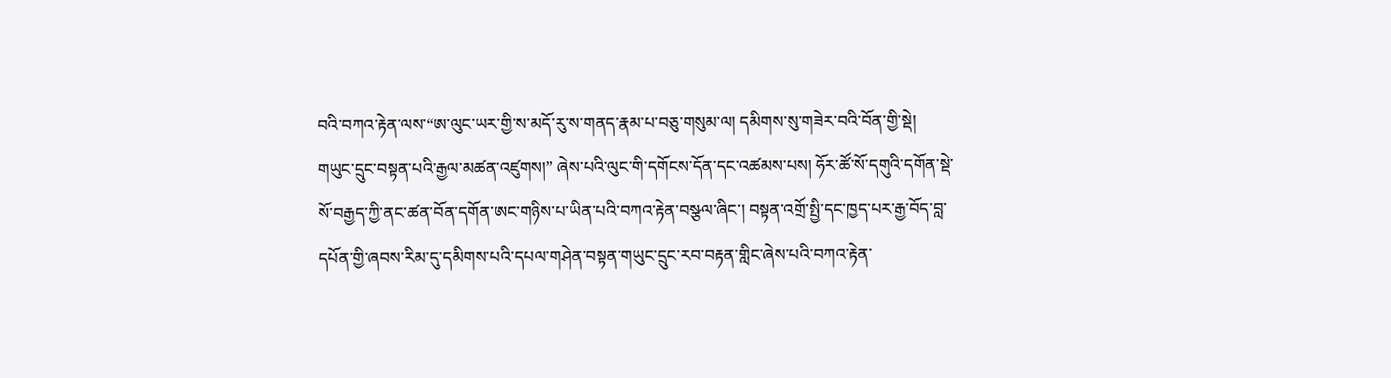བའི་བཀའ་རྟེན་ལས་“ཨ་ལུང་ཡར་གྱི་ས་མདོ་རུ་ས་གནད་རྣམ་པ་བཅུ་གསུམ་ལ། དམིགས་སུ་གཟེར་བའི་བོན་གྱི་སྡེ། གཡུང་དྲུང་བསྟན་པའི་རྒྱལ་མཚན་འཛུགས།” ཞེས་པའི་ལུང་གི་དགོངས་དོན་དང་འཚམས་པས། ཧོར་ཚོ་སོ་དགུའི་དགོན་སྡེ་སོ་བརྒྱད་ཀྱི་ནང་ཚན་བོན་དགོན་ཨང་གཉིས་པ་ཡིན་པའི་བཀའ་རྟེན་བསྩལ་ཞིང་། བསྟན་འགྲོ་སྤྱི་དང་ཁྱད་པར་རྒྱ་བོད་བླ་དཔོན་གྱི་ཞབས་རིམ་དུ་དམིགས་པའི་དཔལ་གཤེན་བསྟན་གཡུང་དྲུང་རབ་བརྟན་གླིང་ཞེས་པའི་བཀའ་རྟེན་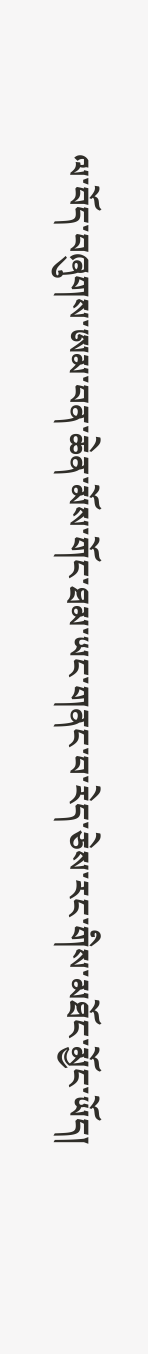ལ་བོད་བཞུགས་ཨམ་བན་ཆེན་མོས་གོང་ཐམ་ཡང་གནང་བ་རེད་ཅེས་རང་གིས་མཐོང་མྱོང་ཡོད།